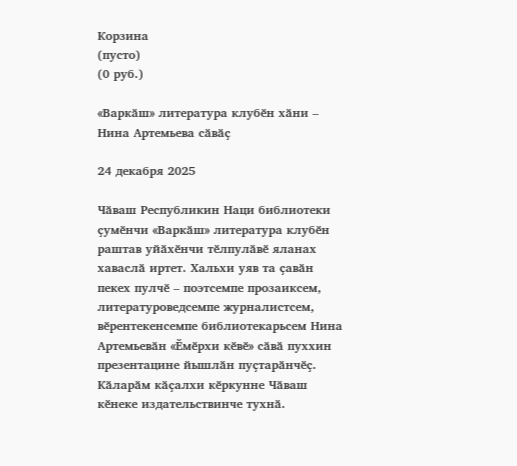Корзина
(пусто)
(0 руб.)

«Варкӑш» литература клубӗн хӑни – Нина Артемьева сӑвӑҫ

24 декабря 2025

Чӑваш Республикин Наци библиотеки ҫумӗнчи «Варкӑш» литература клубӗн раштав уйӑхӗнчи тӗлпулӑвӗ яланах хаваслӑ иртет. Хальхи уяв та ҫавӑн пекех пулчӗ – поэтсемпе прозаиксем, литературоведсемпе журналистсем, вӗрентекенсемпе библиотекарьсем Нина Артемьевӑн «Ӗмӗрхи кӗвӗ» сӑвӑ пуххин презентацине йышлӑн пуҫтарӑнчӗҫ. Кӑларӑм кӑҫалхи кӗркунне Чӑваш кӗнеке издательствинче тухнӑ.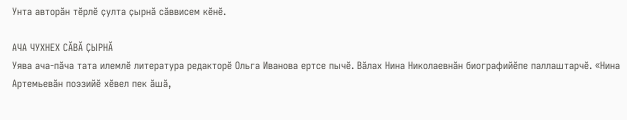Унта авторӑн тӗрлӗ ҫулта ҫырнӑ сӑввисем кӗнӗ.

АЧА ЧУХНЕХ СӐВӐ ҪЫРНӐ
Уява ача-пӑча тата илемлӗ литература редакторӗ Ольга Иванова ертсе пычӗ. Вӑлах Нина Николаевнӑн биографийӗпе паллаштарчӗ. «Нина Артемьевăн поэзийĕ хĕвел пек ăшă,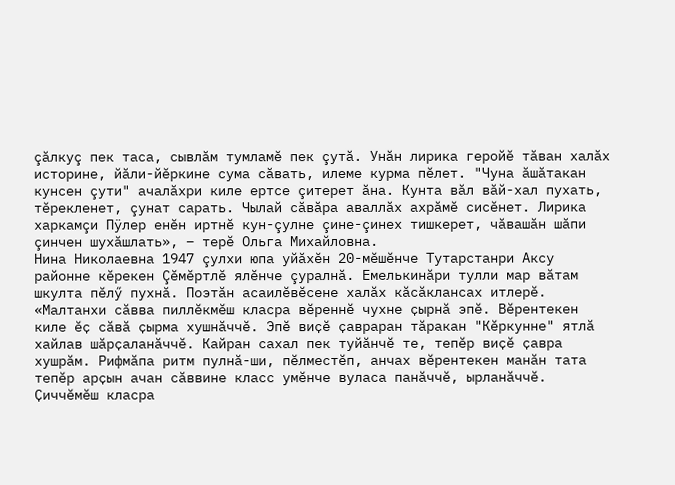çăлкуç пек таса, сывлăм тумламĕ пек çутă. Унăн лирика геройĕ тăван халăх историне, йăли-йĕркине сума сăвать, илеме курма пĕлет. "Чуна ăшăтакан кунсен çути" ачалăхри киле ертсе çитерет ăна. Кунта вăл вăй-хал пухать, тĕрекленет, çунат сарать. Чылай сăвăра аваллăх ахрăмĕ сисĕнет. Лирика харкамçи Пÿлер енĕн иртнĕ кун-çулне çине-çинех тишкерет, чăвашăн шăпи çинчен шухăшлать», – терӗ Ольга Михайловна.
Нина Николаевна 1947 çулхи юпа уйăхĕн 20-мĕшĕнче Тутарстанри Аксу районне кĕрекен Çĕмĕртлĕ ялĕнче çуралнă. Емелькинăри тулли мар вăтам шкулта пĕлӳ пухнă. Поэтӑн асаилӗвӗсене халӑх кӑсӑклансах итлерӗ. «Малтанхи сӑвва пиллӗкмӗш класра вӗреннӗ чухне ҫырнӑ эпӗ. Вӗрентекен киле ӗҫ сӑвӑ ҫырма хушнӑччӗ. Эпӗ виҫӗ ҫавраран тӑракан "Кӗркунне" ятлӑ хайлав шӑрҫаланӑччӗ. Кайран сахал пек туйӑнчӗ те, тепӗр виҫӗ ҫавра хушрӑм. Рифмӑпа ритм пулнӑ-ши, пӗлместӗп, анчах вӗрентекен манӑн тата тепӗр арҫын ачан сӑввине класс умӗнче вуласа панӑччӗ, ырланӑччӗ. Ҫиччӗмӗш класра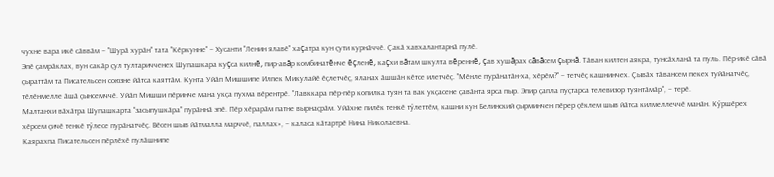чухне вара икӗ сӑввӑм – "Шурӑ хурӑн" тата "Кӗркунне" – Хусанти "Ленин ялавӗ" хаçатра кун ҫути курнӑччӗ. Ҫакӑ хавхалантарнӑ пулӗ.
Эпӗ ҫамрӑклах, вун сакӑр ҫул тултаричченех Шупашкара куçса килнĕ, пир-авăр комбинатĕнче ĕçленĕ, каçхи вăтам шкулта вĕреннĕ, çав хушăрах сăвăсем çырнă. Тӑван килтен аякра, тунсӑхланӑ та пуль. Пӗр-икӗ сӑвӑ ҫыраттӑм та Писательсен союзне йӑтса каяттӑм. Кунта Уйӑп Мишшипе Илпек Микулайӗ ӗҫлетчӗҫ, яланах ӑшшӑн кӗтсе илетчӗҫ. "Мӗнле пурӑнатӑн-ха, хӗрӗм?" – тетчӗҫ кашнинчех. Ҫывӑх тӑвансем пекех туйӑнатчӗҫ, тӗлӗнмелле ӑшӑ ҫынсемччӗ. Уйӑп Мишши пӗринче мана укҫа пухма вӗрентрӗ. "Лавккара пӗр-пӗр копилка туян та вак укҫасене ҫавӑнта ярса пыр. Эпир ҫапла пуҫтарса телевизор туянтӑмӑр", – терӗ.
Малтанхи вӑхӑтра Шупашкарта "засыпушкӑра" пурӑннӑ эпӗ. Пӗр хӗрарӑм патне вырнаҫрӑм. Уйӑхне пилӗк тенкӗ тӳлеттӗм, кашни кун Белинский ҫырминчен пӗрер ҫӗклем шыв йӑтса килмеллеччӗ манӑн. Кӳршӗрех хӗрсем ҫичӗ тенкӗ тӳлесе пурӑнатчӗҫ. Вӗсен шыв йӑтмалла марччӗ, паллах», – каласа кӑтартрӗ Нина Николаевна.
Каярахпа Писательсен пӗрлӗхӗ пулӑшнипе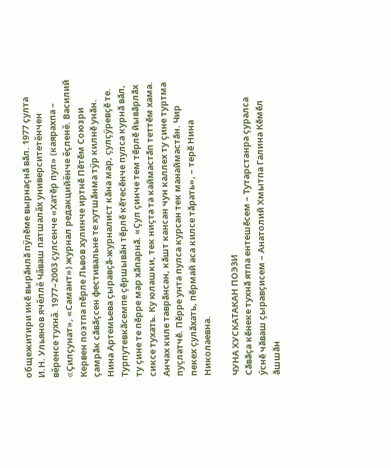общежитири икӗ вырӑнлӑ пӳлӗме вырнаҫнӑ вӑл. 1977 çулта И.Н. Ульянов ячĕллĕ Чăваш патшалăх университетĕнчен вĕренсе тухнă. 1977–2003 çулсенче «Хатӗр пул» (каярахпа – «Çилçунат», «Самант») журнал редакцийĕнче ĕçленĕ. Василий Кервен поэтпа пӗрле Львов хулинче иртнӗ Пӗтӗм Союзри ҫамрӑк сӑвӑҫсен фестивальне те хутшӑнма тӳр килнӗ унӑн. Нина Артемьева ҫыравҫӑ-журналист кӑна мар, ҫулҫӳревҫӗ те. Турпутевкӑсемпе ҫӗршывӑн тӗрлӗ кӗтесӗнче пулса курнӑ вӑл, ту ҫине те пӗрре мар хӑпарнӑ. «Ҫул ҫинче тем тӗрлӗ йывӑрлӑх сиксе тухать. Ку юлашки, тек ниҫта та каймастӑп теттӗм хама. Анчах киле таврӑнсан, кӑшт кансан чун каллех ту ҫине туртма пуҫлатчӗ. Пӗрре унта пулса курсан тек манаймастӑн. Чир пекех ҫулӑхать, пӗрмай аса килсе тӑрать», – терӗ Нина Николаевна.

ЧУНА ХУСКАТАКАН ПОЭЗИ
Сӑвӑҫа кӗнеке тухнӑ ятпа ентешӗсем – Тутарстанра ҫуралса ӳснӗ чӑваш ҫыравҫисем – Анатолий Хмытпа Галина Кӗмӗл ӑшшӑн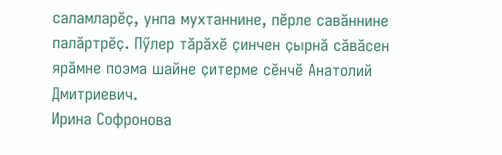саламларӗҫ, унпа мухтаннине, пӗрле савӑннине палӑртрӗҫ. Пӳлер тӑрӑхӗ ҫинчен ҫырнӑ сӑвӑсен ярӑмне поэма шайне ҫитерме сӗнчӗ Анатолий Дмитриевич.
Ирина Софронова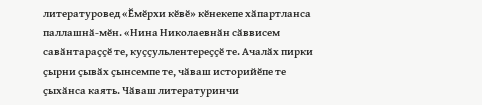литературовед «Ӗмӗрхи кӗвӗ» кӗнекепе хӑпартланса паллашнӑ-мӗн. «Нина Николаевнӑн сӑввисем савӑнтараҫҫӗ те, куҫҫульлентереҫҫӗ те. Ачалӑх пирки ҫырни ҫывӑх ҫынсемпе те, чӑваш историйӗпе те ҫыхӑнса каять. Чӑваш литературинчи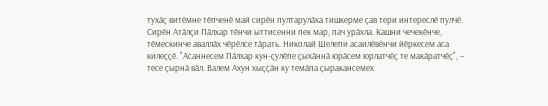тухӑҫ витӗмне тӗпченӗ май сирӗн пултарулӑха тишкерме ҫав тери интереслӗ пулчӗ. Сирӗн Атӑлҫи Пӑлхар тӗнчи ыттисенни пек мар, пач урӑхла. Кашни чечекӗнче, тӗмескинче аваллӑх чӗрӗлсе тӑрать. Николай Шелепи асаилӗвӗнчи йӗркесем аса килеҫҫӗ. "Асаннесем Пӑлхар кун-ҫулӗпе ҫыхӑннӑ юрӑсем юрлатчӗҫ те макӑратчӗҫ", – тесе ҫырнӑ вӑл. Валем Ахун хыҫҫӑн ку темӑпа ҫыракансемех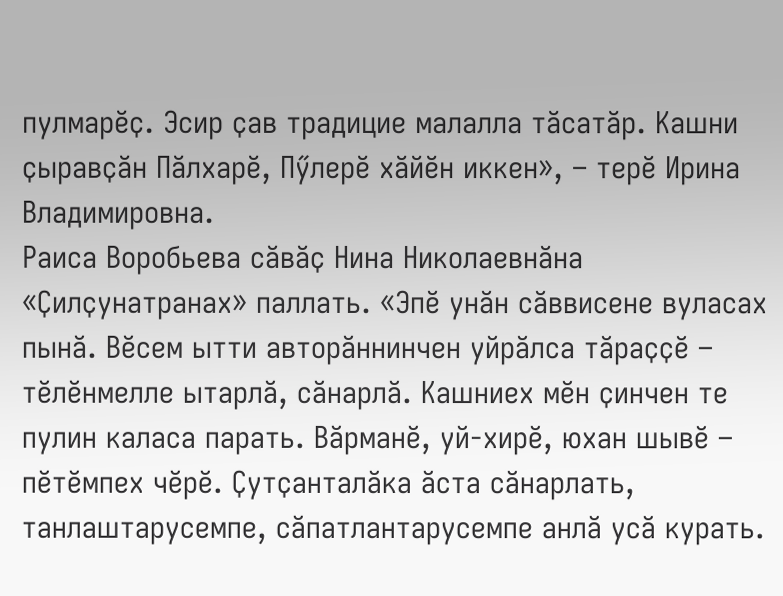пулмарӗҫ. Эсир ҫав традицие малалла тӑсатӑр. Кашни ҫыравҫӑн Пӑлхарӗ, Пӳлерӗ хӑйӗн иккен», – терӗ Ирина Владимировна.
Раиса Воробьева сӑвӑҫ Нина Николаевнӑна «Ҫилҫунатранах» паллать. «Эпӗ унӑн сӑввисене вуласах пынӑ. Вӗсем ытти авторӑннинчен уйрӑлса тӑраҫҫӗ – тӗлӗнмелле ытарлӑ, сӑнарлӑ. Кашниех мӗн ҫинчен те пулин каласа парать. Вӑрманӗ, уй-хирӗ, юхан шывӗ – пӗтӗмпех чӗрӗ. Ҫутҫанталӑка ӑста сӑнарлать, танлаштарусемпе, сӑпатлантарусемпе анлӑ усӑ курать.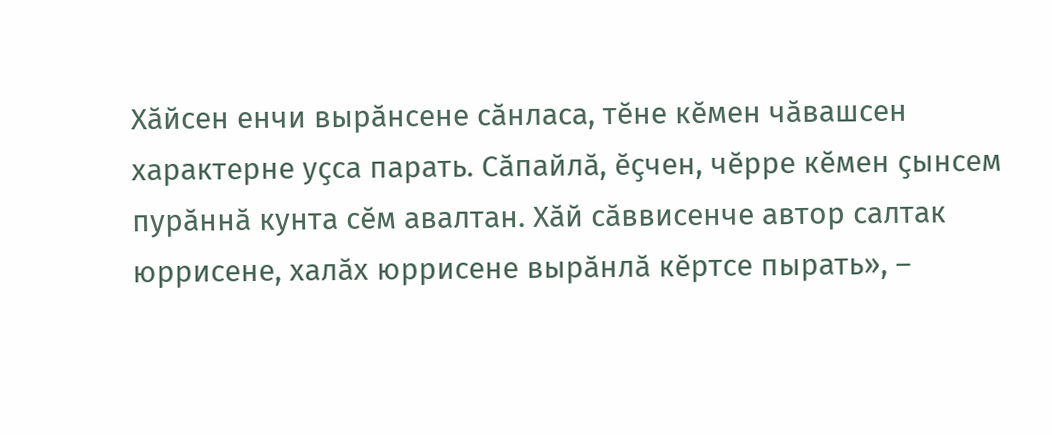Хӑйсен енчи вырӑнсене сӑнласа, тӗне кӗмен чӑвашсен характерне уҫса парать. Сӑпайлӑ, ӗҫчен, чӗрре кӗмен ҫынсем пурӑннӑ кунта сӗм авалтан. Хӑй сӑввисенче автор салтак юррисене, халӑх юррисене вырӑнлӑ кӗртсе пырать», –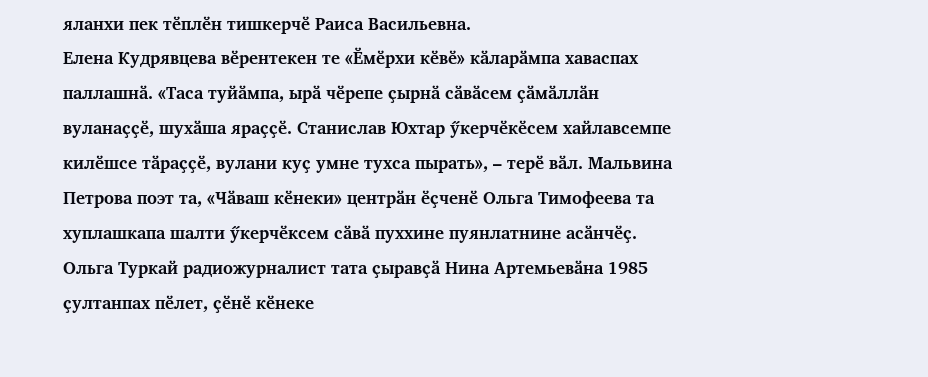яланхи пек тӗплӗн тишкерчӗ Раиса Васильевна.
Елена Кудрявцева вӗрентекен те «Ӗмӗрхи кӗвӗ» кӑларӑмпа хаваспах паллашнӑ. «Таса туйӑмпа, ырӑ чӗрепе ҫырнӑ сӑвӑсем ҫӑмӑллӑн вуланаҫҫӗ, шухӑша яраҫҫӗ. Станислав Юхтар ӳкерчӗкӗсем хайлавсемпе килӗшсе тӑраҫҫӗ, вулани куҫ умне тухса пырать», – терӗ вӑл. Мальвина Петрова поэт та, «Чӑваш кӗнеки» центрӑн ӗҫченӗ Ольга Тимофеева та хуплашкапа шалти ӳкерчӗксем сӑвӑ пуххине пуянлатнине асӑнчӗҫ.
Ольга Туркай радиожурналист тата ҫыравҫӑ Нина Артемьевӑна 1985 ҫултанпах пӗлет, ҫӗнӗ кӗнеке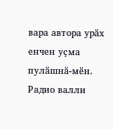вара автора урӑх енчен уҫма пулӑшнӑ-мӗн. Радио валли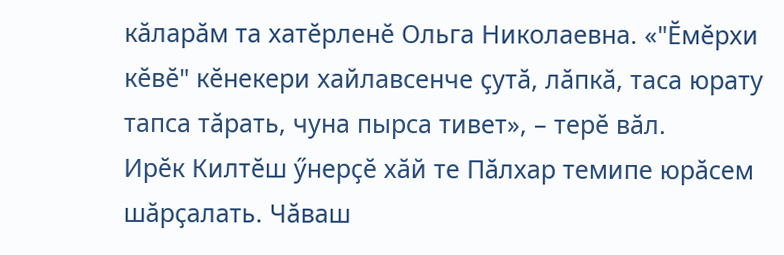кӑларӑм та хатӗрленӗ Ольга Николаевна. «"Ӗмӗрхи кӗвӗ" кӗнекери хайлавсенче ҫутӑ, лӑпкӑ, таса юрату тапса тӑрать, чуна пырса тивет», – терӗ вӑл.
Ирӗк Килтӗш ӳнерҫӗ хӑй те Пӑлхар темипе юрӑсем шӑрҫалать. Чӑваш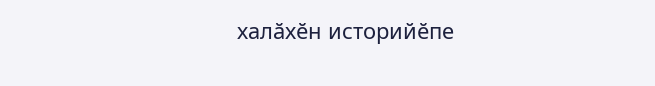халӑхӗн историйӗпе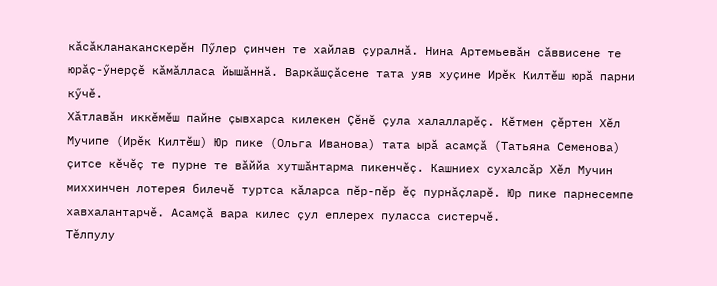кӑсӑкланаканскерӗн Пӳлер ҫинчен те хайлав ҫуралнӑ. Нина Артемьевӑн сӑввисене те юрӑҫ-ӳнерҫӗ кӑмӑлласа йышӑннӑ. Варкӑшҫӑсене тата уяв хуҫине Ирӗк Килтӗш юрӑ парни кӳчӗ.
Хӑтлавӑн иккӗмӗш пайне ҫывхарса килекен Ҫӗнӗ ҫула халалларӗҫ. Кӗтмен ҫӗртен Хӗл Мучипе (Ирӗк Килтӗш) Юр пике (Ольга Иванова) тата ырӑ асамҫӑ (Татьяна Семенова) ҫитсе кӗчӗҫ те пурне те вӑййа хутшӑнтарма пикенчӗҫ. Кашниех сухалсӑр Хӗл Мучин миххинчен лотерея билечӗ туртса кӑларса пӗр-пӗр ӗҫ пурнӑҫларӗ. Юр пике парнесемпе хавхалантарчӗ. Асамҫӑ вара килес ҫул еплерех пуласса систерчӗ.
Тӗлпулу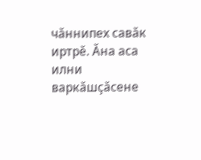чӑннипех савӑк иртрӗ. Ӑна аса илни варкӑшҫӑсене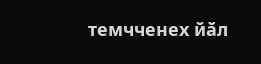темчченех йӑл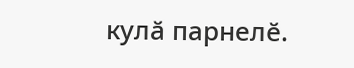кулӑ парнелӗ.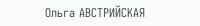Ольга АВСТРИЙСКАЯ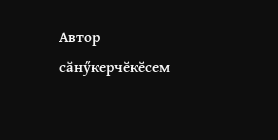Автор сӑнӳкерчӗкӗсем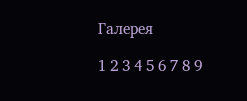Галерея

1 2 3 4 5 6 7 8 9